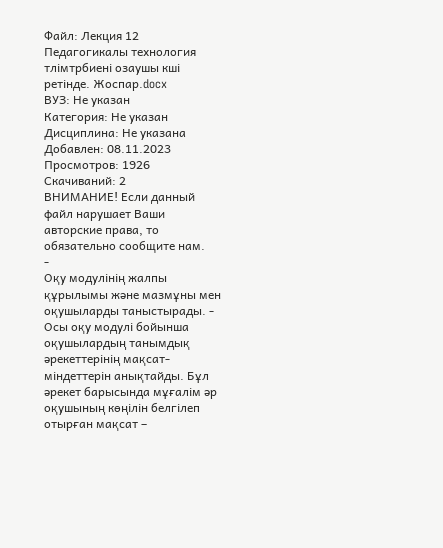Файл: Лекция 12 Педагогикалы технология тлімтрбиені озаушы кші ретінде. Жоспар.docx
ВУЗ: Не указан
Категория: Не указан
Дисциплина: Не указана
Добавлен: 08.11.2023
Просмотров: 1926
Скачиваний: 2
ВНИМАНИЕ! Если данный файл нарушает Ваши авторские права, то обязательно сообщите нам.
-
Оқу модулінің жалпы құрылымы және мазмұны мен оқушыларды таныстырады. -
Осы оқу модулі бойынша оқушылардың танымдық әрекеттерінің мақсат-міндеттерін анықтайды. Бұл әрекет барысында мұғалім әр оқушының көңілін белгілеп отырған мақсат –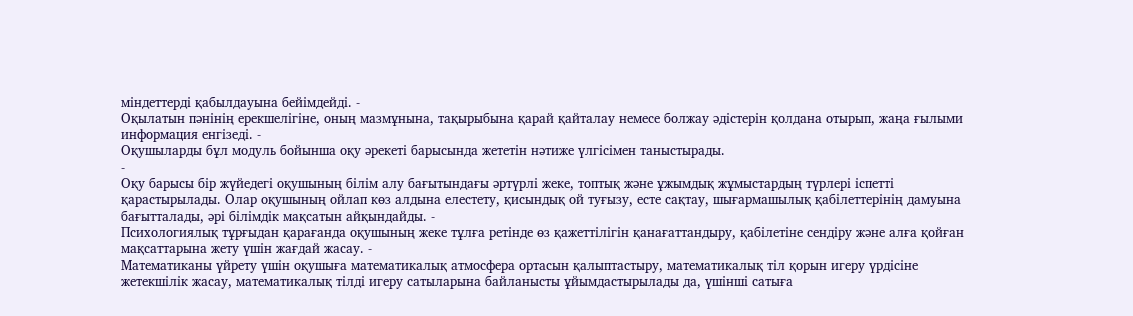міндеттерді қабылдауына бейімдейді. -
Оқылатын пәнінің ерекшелігіне, оның мазмұнына, тақырыбына қарай қайталау немесе болжау әдістерін қолдана отырып, жаңа ғылыми информация енгізеді. -
Оқушыларды бұл модуль бойынша оқу әрекеті барысында жететін нәтиже үлгісімен таныстырады.
-
Оқу барысы бір жүйедегі оқушының білім алу бағытындағы әртүрлі жеке, топтық және ұжымдық жұмыстардың түрлері іспетті қарастырылады. Олар оқушының ойлап көз алдына елестету, қисындық ой туғызу, есте сақтау, шығармашылық қабілеттерінің дамуына бағытталады, әрі білімдік мақсатын айқындайды. -
Психологиялық тұрғыдан қарағанда оқушының жеке тұлға ретінде өз қажеттілігін қанағаттандыру, қабілетіне сендіру және алға қойған мақсаттарына жету үшін жағдай жасау. -
Математиканы үйрету үшін оқушыға математикалық атмосфера ортасын қалыптастыру, математикалық тіл қорын игеру үрдісіне жетекшілік жасау, математикалық тілді игеру сатыларына байланысты ұйымдастырылады да, үшінші сатыға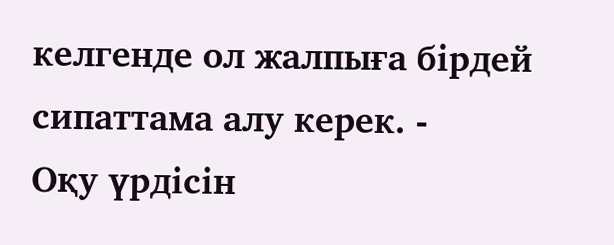келгенде ол жалпыға бірдей сипаттама алу керек. -
Оқу үрдісін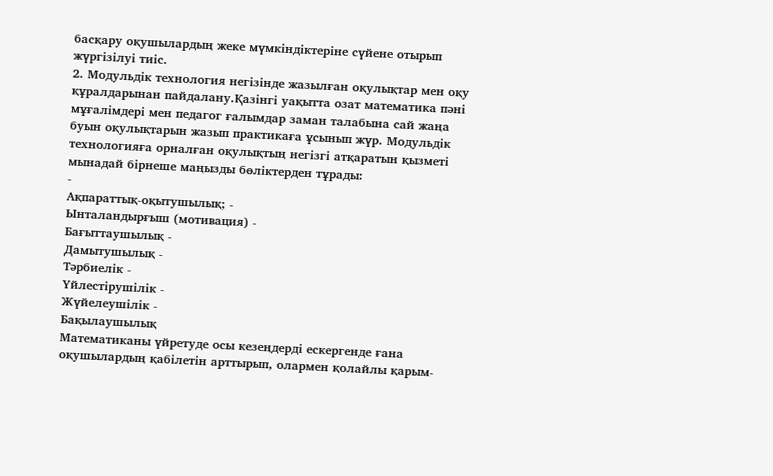басқару оқушылардың жеке мүмкіндіктеріне сүйене отырып жүргізілуі тиіс.
2. Модульдік технология негізінде жазылған оқулықтар мен оқу құралдарынан пайдалану.Қазінгі уақытта озат математика пәні мұғалімдері мен педагог ғалымдар заман талабына сай жаңа буын оқулықтарын жазып практикаға ұсынып жүр. Модульдік технологияға орналған оқулықтың негізгі атқаратын қызметі мынадай бірнеше маңызды бөліктерден тұрады:
-
Ақпараттық-оқытушылық; -
Ынталандырғыш (мотивация) -
Бағыттаушылық -
Дамытушылық -
Тәрбиелік -
Үйлестірушілік -
Жүйелеушілік -
Бақылаушылық
Математиканы үйретуде осы кезеңдерді ескергенде ғана оқушылардың қабілетін арттырып, олармен қолайлы қарым-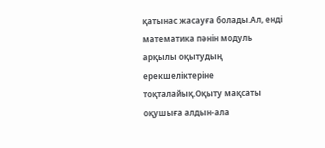қатынас жасауға болады.Ал, енді математика пәнін модуль арқылы оқытудың ерекшеліктеріне тоқталайық.Оқыту мақсаты оқушыға алдын-ала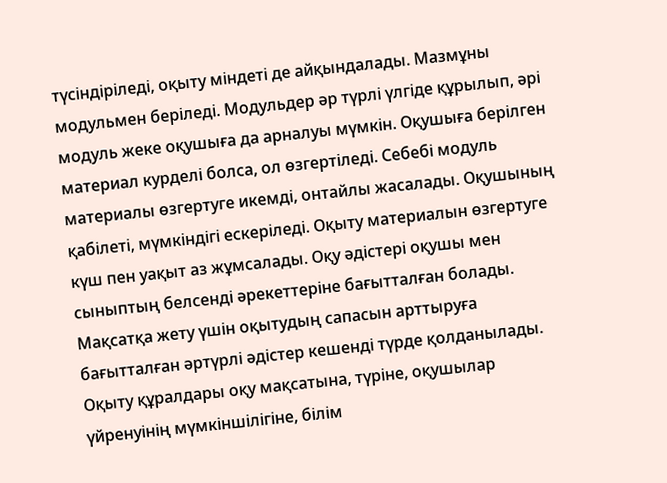түсіндіріледі, оқыту міндеті де айқындалады. Мазмұны модульмен беріледі. Модульдер әр түрлі үлгіде құрылып, әрі модуль жеке оқушыға да арналуы мүмкін. Оқушыға берілген материал курделі болса, ол өзгертіледі. Себебі модуль материалы өзгертуге икемді, онтайлы жасалады. Оқушының қабілеті, мүмкіндігі ескеріледі. Оқыту материалын өзгертуге күш пен уақыт аз жұмсалады. Оқу әдістері оқушы мен сыныптың белсенді әрекеттеріне бағытталған болады. Мақсатқа жету үшін оқытудың сапасын арттыруға бағытталған әртүрлі әдістер кешенді түрде қолданылады. Оқыту құралдары оқу мақсатына, түріне, оқушылар үйренуінің мүмкіншілігіне, білім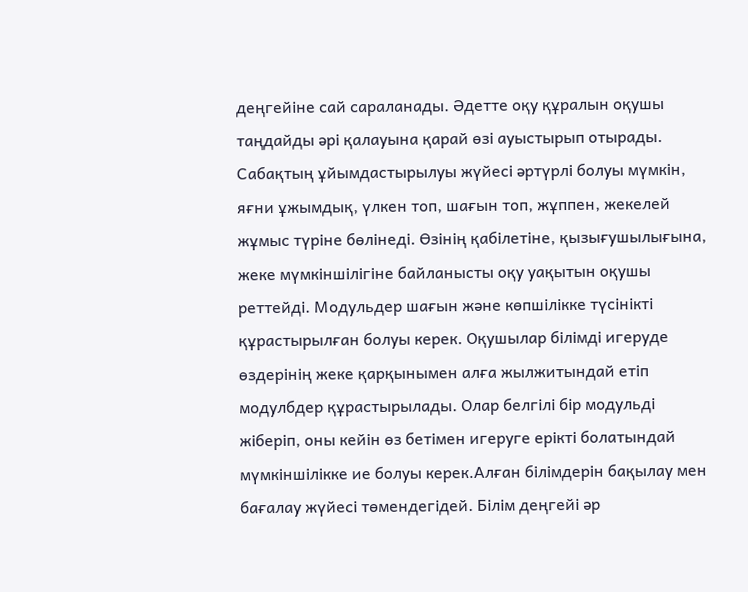деңгейіне сай сараланады. Әдетте оқу құралын оқушы таңдайды әрі қалауына қарай өзі ауыстырып отырады. Сабақтың ұйымдастырылуы жүйесі әртүрлі болуы мүмкін, яғни ұжымдық, үлкен топ, шағын топ, жұппен, жекелей жұмыс түріне бөлінеді. Өзінің қабілетіне, қызығушылығына, жеке мүмкіншілігіне байланысты оқу уақытын оқушы реттейді. Модульдер шағын және көпшілікке түсінікті құрастырылған болуы керек. Оқушылар білімді игеруде өздерінің жеке қарқынымен алға жылжитындай етіп модулбдер құрастырылады. Олар белгілі бір модульді жіберіп, оны кейін өз бетімен игеруге ерікті болатындай мүмкіншілікке ие болуы керек.Алған білімдерін бақылау мен бағалау жүйесі төмендегідей. Білім деңгейі әр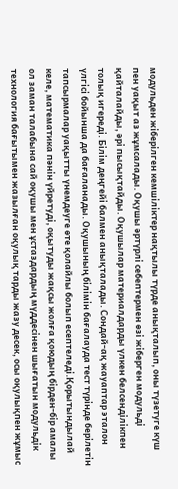модульден жіберілген кемшіліктер нақтылы түрде анықталып, оны түзетуге күш пен уақыт аз жұмсалады. Оқушы әртүрлі себептермен өзі жіберген модульді қайталайды, әрі пысықтайды. Оқушылар материалдарды үлкен белсенділікпен толық игереді. Білім деңгейі балмен анықталады. Сондай-ақ жауаптар эталон үлгісі бойынша да бағаланады. Оқушының білімін бағалауда тест түрінде берілетін тапсырмалар уақытты үнемдеуге өте қолайлы болып есептеледі.Қорытындылай келе, математика пәнін үйретуді, оқытуды жақсы жолға қоюдың бірден-бір амалы ол заман талабына сай оқушы мен ұстаздардың мүддесінен шығатын модульдік технология бағытымен жазылған оқулық тарды жазу десек, осы оқулықпен жұмыс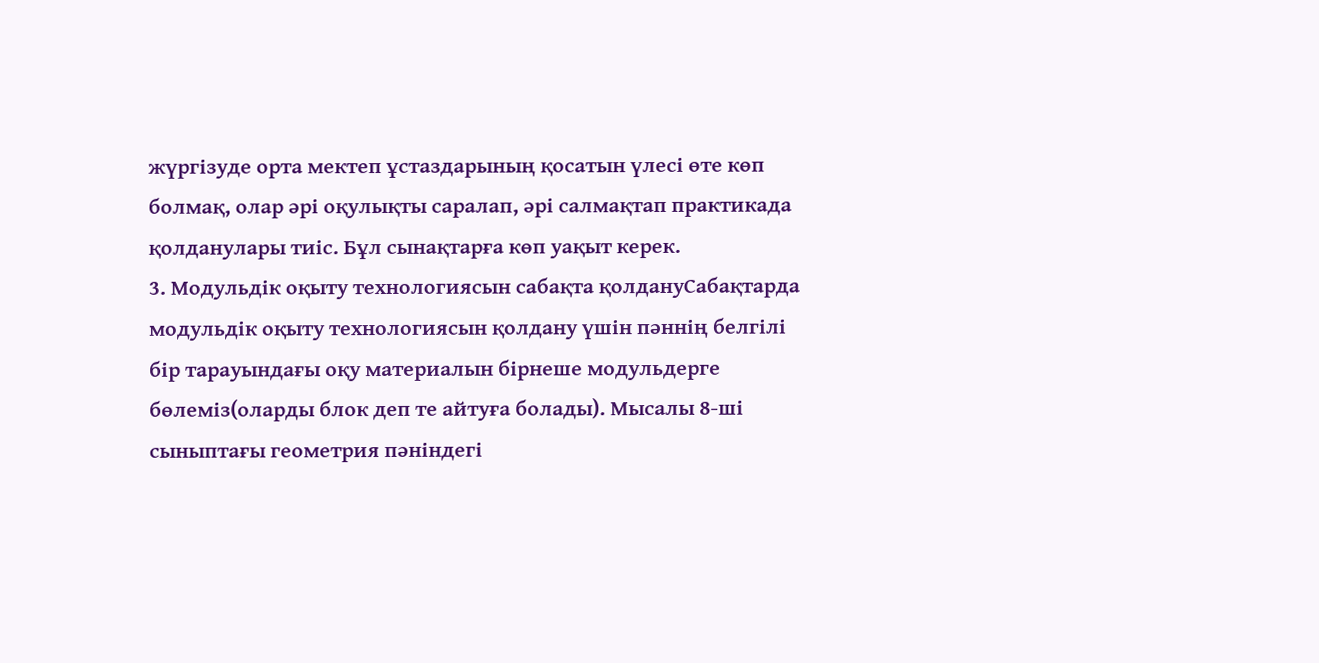жүргізуде орта мектеп ұстаздарының қосатын үлесі өте көп болмақ, олар әрі оқулықты саралап, әрі салмақтап практикада қолданулары тиіс. Бұл сынақтарға көп уақыт керек.
3. Модульдік оқыту технологиясын сабақта қолдануСабақтарда модульдік оқыту технологиясын қолдану үшін пәннің белгілі бір тарауындағы оқу материалын бірнеше модульдерге бөлеміз(оларды блок деп те айтуға болады). Мысалы 8-ші сыныптағы геометрия пәніндегі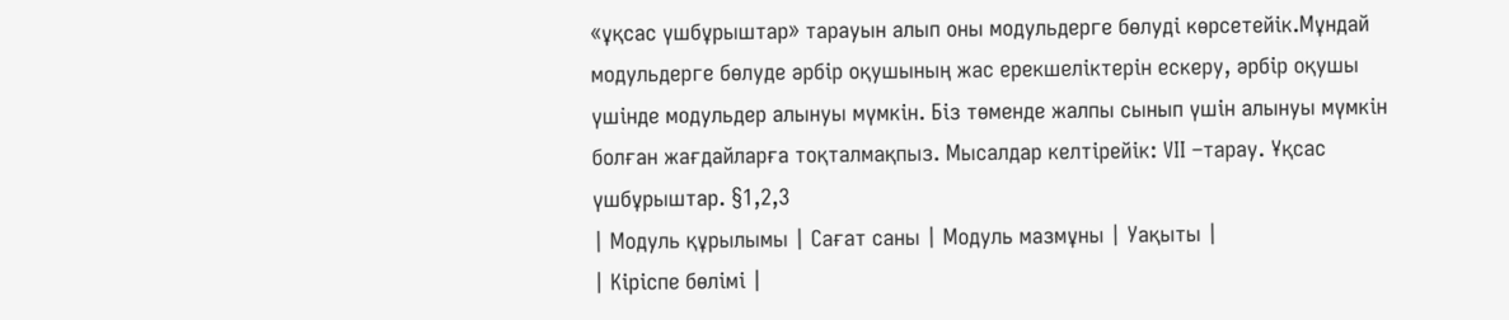«ұқсас үшбұрыштар» тарауын алып оны модульдерге бөлуді көрсетейік.Мұндай модульдерге бөлуде әрбір оқушының жас ерекшеліктерін ескеру, әрбір оқушы үшінде модульдер алынуы мүмкін. Біз төменде жалпы сынып үшін алынуы мүмкін болған жағдайларға тоқталмақпыз. Мысалдар келтірейік: VІІ –тарау. Ұқсас үшбұрыштар. §1,2,3
| Модуль құрылымы | Сағат саны | Модуль мазмұны | Уақыты |
| Кіріспе бөлімі |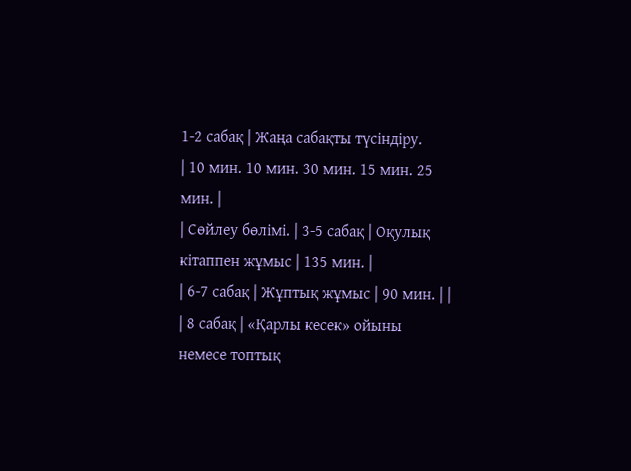1-2 сабақ | Жаңа сабақты түсіндіру.
| 10 мин. 10 мин. 30 мин. 15 мин. 25 мин. |
| Сөйлеу бөлімі. | 3-5 сабақ | Оқулық кітаппен жұмыс | 135 мин. |
| 6-7 сабақ | Жұптық жұмыс | 90 мин. | |
| 8 сабақ | «Қарлы кесек» ойыны немесе топтық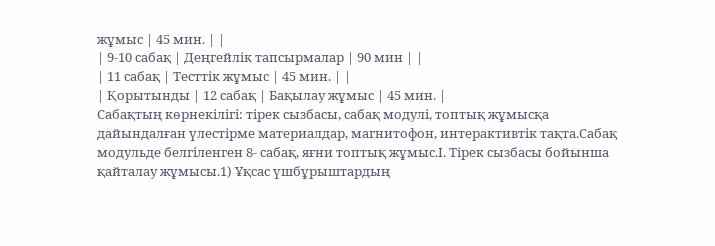жұмыс | 45 мин. | |
| 9-10 сабақ | Деңгейлік тапсырмалар | 90 мин | |
| 11 сабақ | Тесттік жұмыс | 45 мин. | |
| Қорытынды | 12 сабақ | Бақылау жұмыс | 45 мин. |
Сабақтың көрнекілігі: тірек сызбасы, сабақ модулі, топтық жұмысқа дайындалған үлестірме материалдар, магнитофон, интерактивтік тақта.Сабақ модульде белгіленген 8- сабақ, яғни топтық жұмыс.І. Тірек сызбасы бойынша қайталау жұмысы.1) Ұқсас үшбұрыштардың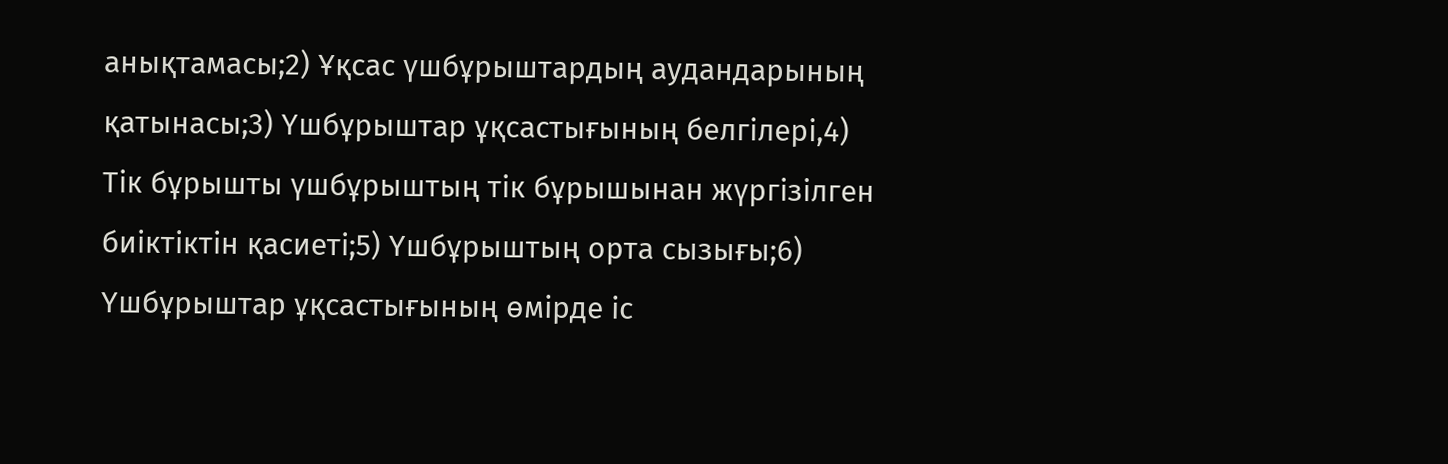анықтамасы;2) Ұқсас үшбұрыштардың аудандарының қатынасы;3) Үшбұрыштар ұқсастығының белгілері,4) Тік бұрышты үшбұрыштың тік бұрышынан жүргізілген биіктіктін қасиеті;5) Үшбұрыштың орта сызығы;6) Үшбұрыштар ұқсастығының өмірде іс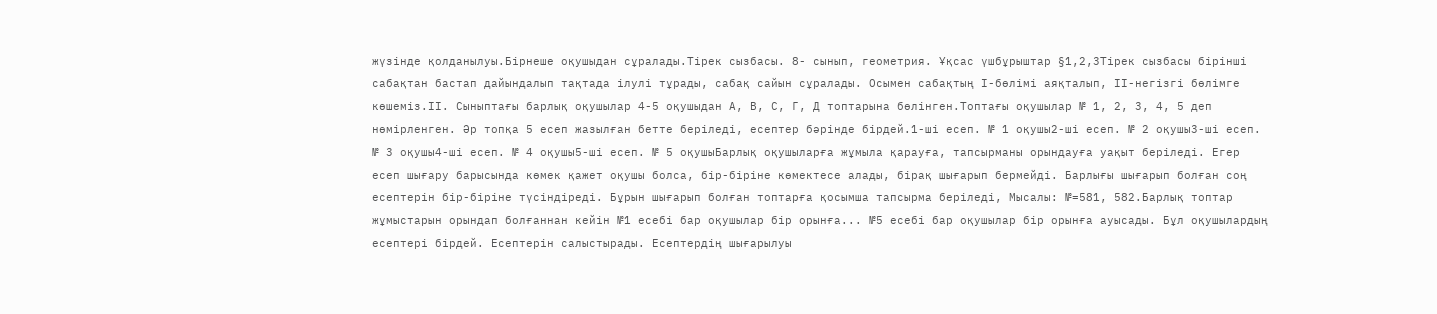жүзінде қолданылуы.Бірнеше оқушыдан сұралады.Тірек сызбасы. 8- сынып, геометрия. Ұқсас үшбұрыштар §1,2,3Тірек сызбасы бірінші сабақтан бастап дайындалып тақтада ілулі тұрады, сабақ сайын сұралады. Осымен сабақтың І-бөлімі аяқталып, ІІ-негізгі бөлімге көшеміз.ІІ. Сыныптағы барлық оқушылар 4-5 оқушыдан А, В, С, Г, Д топтарына бөлінген.Топтағы оқушылар № 1, 2, 3, 4, 5 деп нөмірленген. Әр топқа 5 есеп жазылған бетте беріледі, есептер бәрінде бірдей.1-ші есеп. № 1 оқушы2-ші есеп. № 2 оқушы3-ші есеп. № 3 оқушы4-ші есеп. № 4 оқушы5-ші есеп. № 5 оқушыБарлық оқушыларға жұмыла қарауға, тапсырманы орындауға уақыт беріледі. Егер есеп шығару барысында көмек қажет оқушы болса, бір-біріне көмектесе алады, бірақ шығарып бермейді. Барлығы шығарып болған соң есептерін бір-біріне түсіндіреді. Бұрын шығарып болған топтарға қосымша тапсырма беріледі, Мысалы: №=581, 582.Барлық топтар жұмыстарын орындап болғаннан кейін №1 есебі бар оқушылар бір орынға... №5 есебі бар оқушылар бір орынға ауысады. Бұл оқушылардың есептері бірдей. Есептерін салыстырады. Есептердің шығарылуы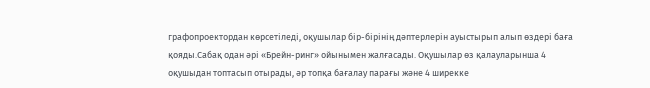графопроектордан көрсетіледі, оқушылар бір-бірінің дәптерлерін ауыстырып алып өздері баға қояды.Сабақ одан әрі «Брейн-ринг» ойынымен жалғасады. Оқушылар өз қалауларынша 4 оқушыдан топтасып отырады, әр топқа бағалау парағы және 4 ширекке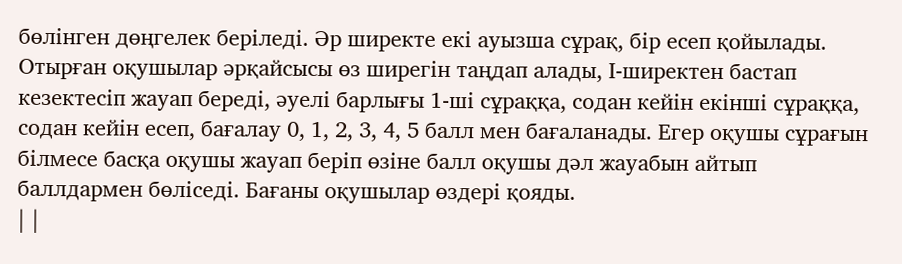бөлінген дөңгелек беріледі. Әр ширекте екі ауызша сұрақ, бір есеп қойылады. Отырған оқушылар әрқайсысы өз ширегін таңдап алады, І-ширектен бастап кезектесіп жауап береді, әуелі барлығы 1-ші сұраққа, содан кейін екінші сұраққа, содан кейін есеп, бағалау 0, 1, 2, 3, 4, 5 балл мен бағаланады. Егер оқушы сұрағын білмесе басқа оқушы жауап беріп өзіне балл оқушы дәл жауабын айтып баллдармен бөліседі. Бағаны оқушылар өздері қояды.
| |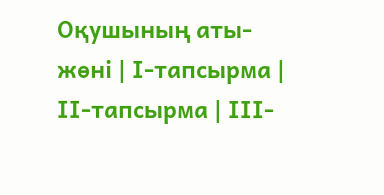Оқушының аты-жөні | І-тапсырма | ІІ-тапсырма | ІІІ-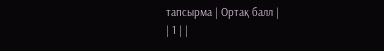тапсырма | Ортақ балл |
| 1 | |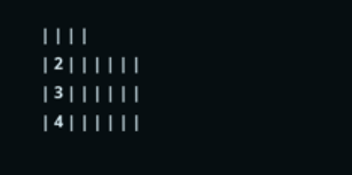| | | |
| 2 | | | | | |
| 3 | | | | | |
| 4 | | | | | |